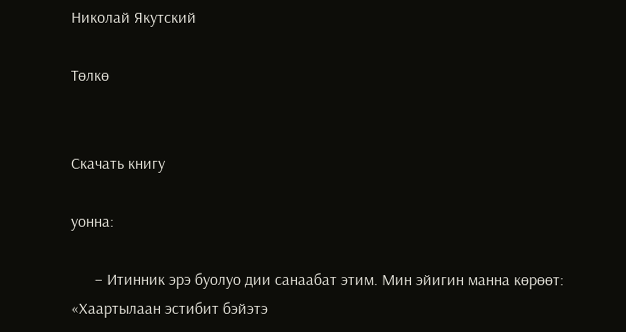Николай Якутский

Төлкө


Скачать книгу

уонна:

      – Итинник эрэ буолуо дии санаабат этим. Мин эйигин манна көрөөт: «Хаартылаан эстибит бэйэтэ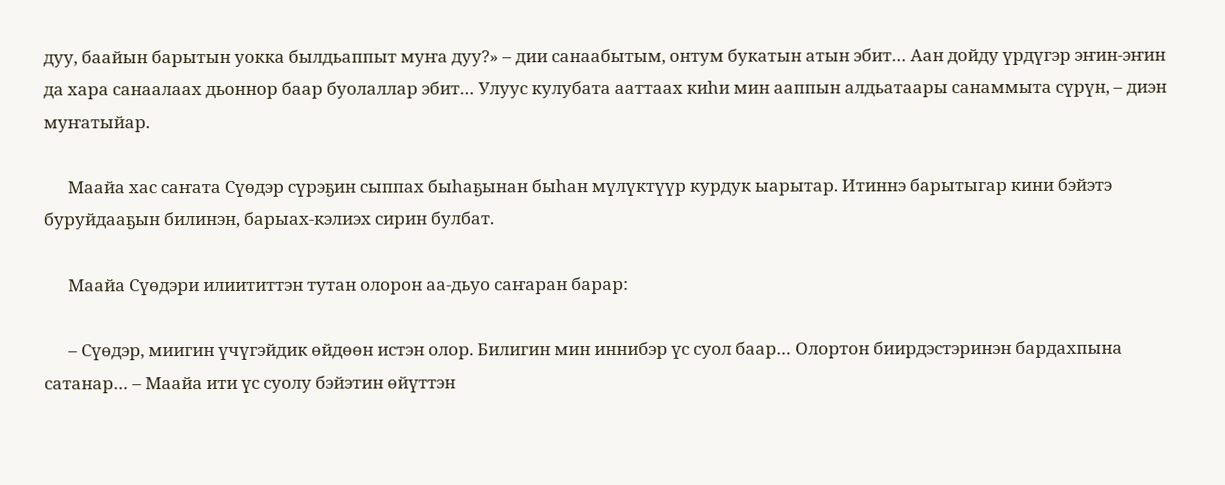дуу, баайын барытын уокка былдьаппыт муҥа дуу?» – дии санаабытым, онтум букатын атын эбит… Аан дойду үрдүгэр эҥин-эҥин да хара санаалаах дьоннор баар буолаллар эбит… Улуус кулубата ааттаах киһи мин ааппын алдьатаары санаммыта сүрүн, – диэн муҥатыйар.

      Маайа хас саҥата Сүөдэр сүрэҕин сыппах быһаҕынан быһан мүлүктүүр курдук ыарытар. Итиннэ барытыгар кини бэйэтэ буруйдааҕын билинэн, барыах-кэлиэх сирин булбат.

      Маайа Сүөдэри илиититтэн тутан олорон аа-дьуо саҥаран барар:

      – Сүөдэр, миигин үчүгэйдик өйдөөн истэн олор. Билигин мин иннибэр үс суол баар… Олортон биирдэстэринэн бардахпына сатанар… – Маайа ити үс суолу бэйэтин өйүттэн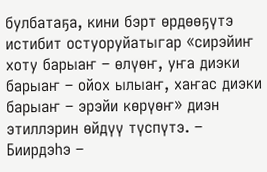булбатаҕа, кини бэрт өрдөөҕүтэ истибит остуоруйатыгар «сирэйиҥ хоту барыаҥ – өлүөҥ, уҥа диэки барыаҥ – ойох ылыаҥ, хаҥас диэки барыаҥ – эрэйи көрүөҥ» диэн этиллэрин өйдүү түспүтэ. – Биирдэһэ –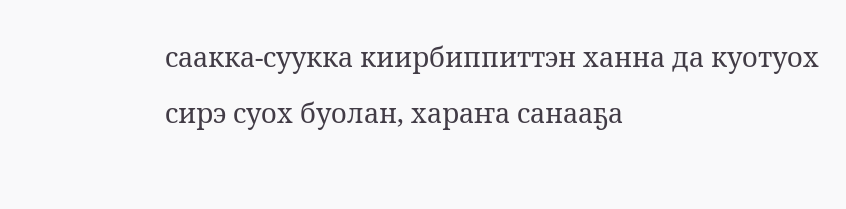саакка-суукка киирбиппиттэн ханна да куотуох сирэ суох буолан, хараҥа санааҕа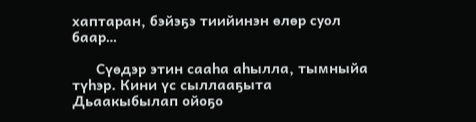хаптаран, бэйэҕэ тиийинэн өлөр суол баар…

      Сүөдэр этин сааһа аһылла, тымныйа түһэр. Кини үс сыллааҕыта Дьаакыбылап ойоҕо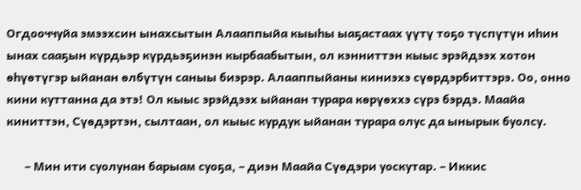Огдооччуйа эмээхсин ынахсытын Алааппыйа кыыһы ыаҕастаах үүтү тоҕо түспүтүн иһин ынах сааҕын күрдьэр күрдьэҕинэн кырбаабытын, ол кэнниттэн кыыс эрэйдээх хотон өһүөтүгэр ыйанан өлбүтүн саныы биэрэр. Алааппыйаны киниэхэ сүөрдэрбиттэрэ. Оо, онно кини куттанна да этэ! Ол кыыс эрэйдээх ыйанан турара көрүөххэ сүрэ бэрдэ. Маайа киниттэн, Сүөдэртэн, сылтаан, ол кыыс курдук ыйанан турара олус да ынырык буолсу.

      – Мин ити суолунан барыам суоҕа, – диэн Маайа Сүөдэри уоскутар. – Иккис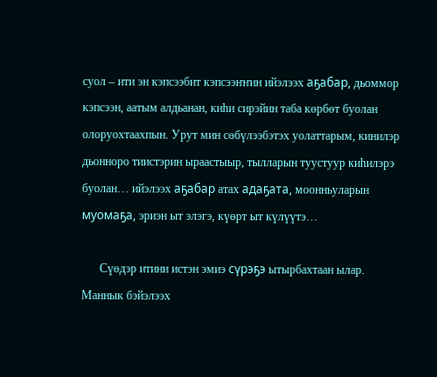суол – ити эн кэпсээбит кэпсээҥҥин ийэлээх аҕабар, дьоммор кэпсээн, аатым алдьанан, киһи сирэйин таба көрбөт буолан олоруохтаахпын. Урут мин сөбүлээбэтэх уолаттарым, кинилэр дьонноро тиистэрин ыраастыыр, тылларын туустуур киһилэрэ буолан… ийэлээх аҕабар атах адаҕата, моонньуларын муомаҕа, эриэн ыт элэгэ, күөрт ыт күлүүтэ…

      Сүөдэр итини истэн эмиэ сүрэҕэ ытырбахтаан ылар. Маннык бэйэлээх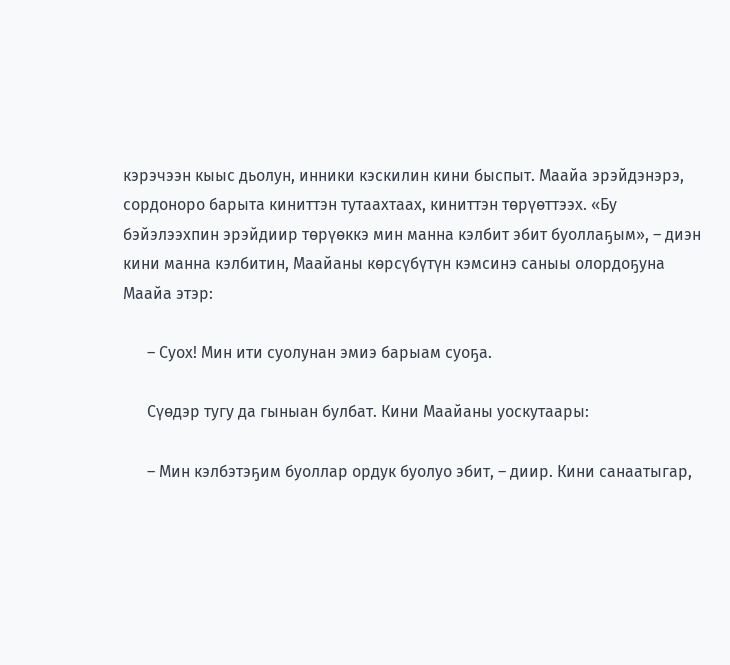кэрэчээн кыыс дьолун, инники кэскилин кини быспыт. Маайа эрэйдэнэрэ, сордоноро барыта киниттэн тутаахтаах, киниттэн төрүөттээх. «Бу бэйэлээхпин эрэйдиир төрүөккэ мин манна кэлбит эбит буоллаҕым», – диэн кини манна кэлбитин, Маайаны көрсүбүтүн кэмсинэ саныы олордоҕуна Маайа этэр:

      – Суох! Мин ити суолунан эмиэ барыам суоҕа.

      Сүөдэр тугу да гыныан булбат. Кини Маайаны уоскутаары:

      – Мин кэлбэтэҕим буоллар ордук буолуо эбит, – диир. Кини санаатыгар,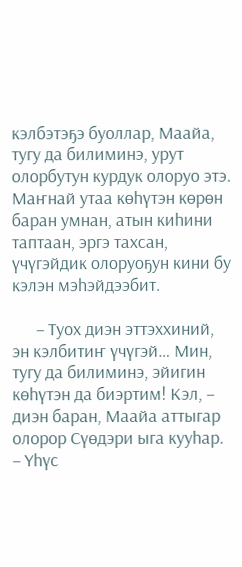кэлбэтэҕэ буоллар, Маайа, тугу да билиминэ, урут олорбутун курдук олоруо этэ. Маҥнай утаа көһүтэн көрөн баран умнан, атын киһини таптаан, эргэ тахсан, үчүгэйдик олоруоҕун кини бу кэлэн мэһэйдээбит.

      – Туох диэн эттэххиний, эн кэлбитиҥ үчүгэй… Мин, тугу да билиминэ, эйигин көһүтэн да биэртим! Кэл, – диэн баран, Маайа аттыгар олорор Сүөдэри ыга кууһар. – Үһүс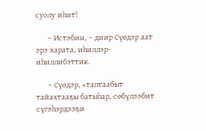суолу иһит!

      – Истэбин, – диир Сүөдэр аат эрэ харата, иһиллэр-иһиллибэттик.

      – Сүөдэр, «таптаабыт тайахтааҕы батыһар, сөбүлээбит сүгэһэрдээҕи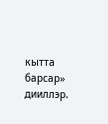кытта барсар» дииллэр.